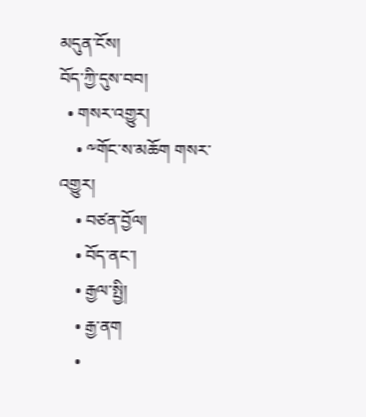མདུན་ངོས།
བོད་ཀྱི་དུས་བབ།
  • གསར་འགྱུར།
    • ༸གོང་ས་མཆོག གསར་འགྱུར།
    • བཙན་བྱོལ།
    • བོད་ནང་།
    • རྒྱལ་སྤྱི།
    • རྒྱ་ནག
    •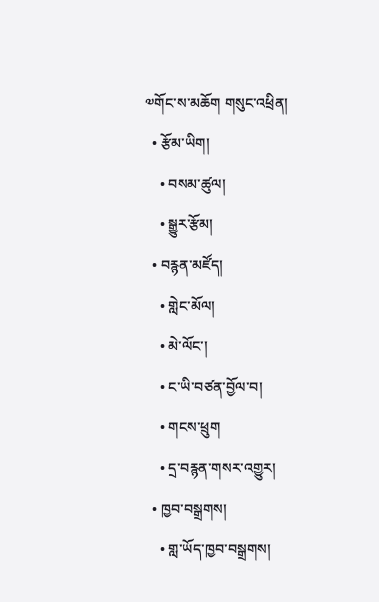༧གོང་ས་མཆོག གསུང་འཕྲིན།
  • རྩོམ་ཡིག།
    • བསམ་ཚུལ།
    • སྒྱུར་རྩོམ།
  • བརྙན་མཛོད།
    • གླེང་མོལ།
    • མེ་ལོང་།
    • ང་ཡི་བཙན་བྱོལ་བ།
    • གངས་ཕྲུག
    • དྲ་བརྙན་གསར་འགྱུར།
  • ཁྱབ་བསྒྲགས།
    • གླ་ཡོད་ཁྱབ་བསྒྲགས།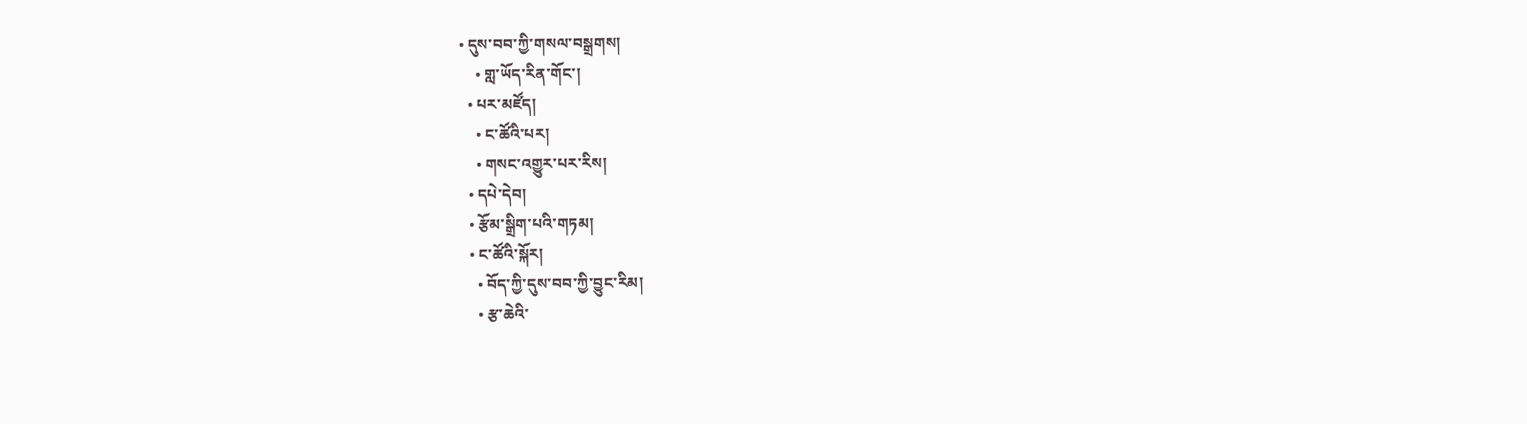• དུས་བབ་ཀྱི་གསལ་བསྒྲགས།
    • གླ་ཡོད་རིན་གོང་།
  • པར་མཛོད།
    • ང་ཚོའི་པར།
    • གསང་འགྱུར་པར་རིས།
  • དཔེ་དེབ།
  • རྩོམ་སྒྲིག་པའི་གཏམ།
  • ང་ཚོའི་སྐོར།
    • བོད་ཀྱི་དུས་བབ་ཀྱི་བྱུང་རིམ།
    • རྩ་ཆེའི་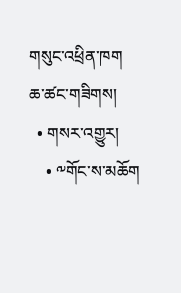གསུང་འཕྲིན་ཁག
ཆ་ཚང་གཟིགས།
  • གསར་འགྱུར།
    • ༸གོང་ས་མཆོག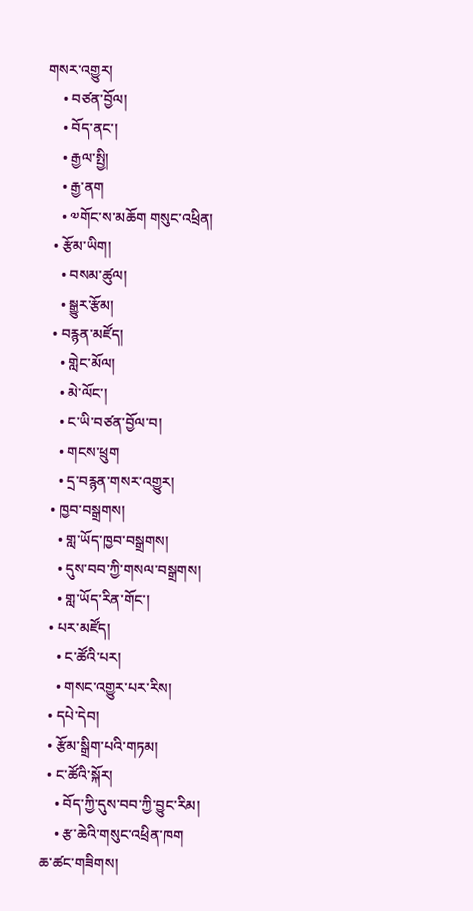གསར་འགྱུར།
    • བཙན་བྱོལ།
    • བོད་ནང་།
    • རྒྱལ་སྤྱི།
    • རྒྱ་ནག
    • ༧གོང་ས་མཆོག གསུང་འཕྲིན།
  • རྩོམ་ཡིག།
    • བསམ་ཚུལ།
    • སྒྱུར་རྩོམ།
  • བརྙན་མཛོད།
    • གླེང་མོལ།
    • མེ་ལོང་།
    • ང་ཡི་བཙན་བྱོལ་བ།
    • གངས་ཕྲུག
    • དྲ་བརྙན་གསར་འགྱུར།
  • ཁྱབ་བསྒྲགས།
    • གླ་ཡོད་ཁྱབ་བསྒྲགས།
    • དུས་བབ་ཀྱི་གསལ་བསྒྲགས།
    • གླ་ཡོད་རིན་གོང་།
  • པར་མཛོད།
    • ང་ཚོའི་པར།
    • གསང་འགྱུར་པར་རིས།
  • དཔེ་དེབ།
  • རྩོམ་སྒྲིག་པའི་གཏམ།
  • ང་ཚོའི་སྐོར།
    • བོད་ཀྱི་དུས་བབ་ཀྱི་བྱུང་རིམ།
    • རྩ་ཆེའི་གསུང་འཕྲིན་ཁག
ཆ་ཚང་གཟིགས།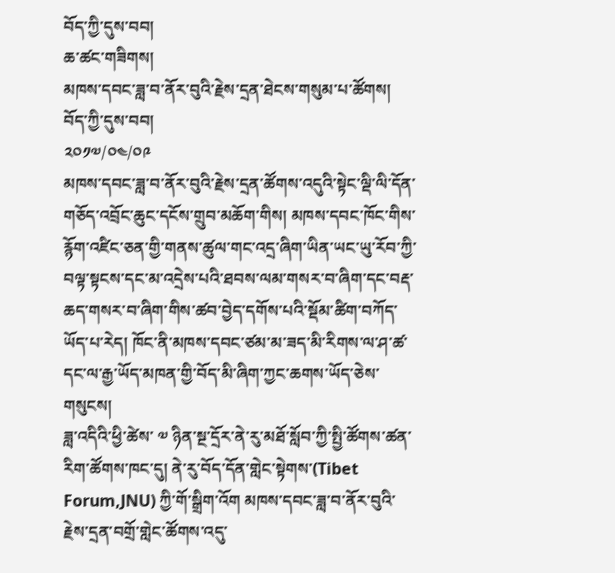བོད་ཀྱི་དུས་བབ།
ཆ་ཚང་གཟིགས།
མཁས་དབང་ཟླ་བ་ནོར་བུའི་རྗེས་དྲན་ཐེངས་གསུམ་པ་ཚོགས།
བོད་ཀྱི་དུས་བབ།
༢༠༡༧/༠༤/༠༩
མཁས་དབང་ཟླ་བ་ནོར་བུའི་རྗེས་དྲན་ཚོགས་འདུའི་སྟེང་ལྡི་ལི་དོན་གཅོད་འབྲོང་ཆུང་དངོས་གྲུབ་མཆོག་གིས། མཁས་དབང་ཁོང་གིས་རྙོག་འཛིང་ཅན་གྱི་གནས་ཚུལ་གང་འདྲ་ཞིག་ཡིན་ཡང་ཡུ་རོབ་ཀྱི་བལྟ་སྟངས་དང་མ་འདྲེས་པའི་ཐབས་ལམ་གསར་བ་ཞིག་དང་བརྡ་ཆད་གསར་བ་ཞིག་གིས་ཚབ་བྱེད་དགོས་པའི་སྡོམ་ཚིག་བཀོད་ཡོད་པ་རེད། ཁོང་ནི་མཁས་དབང་ཙམ་མ་ཟད་མི་རིགས་ལ་ཤ་ཚ་དང་ལ་རྒྱ་ཡོད་མཁན་གྱི་བོད་མི་ཞིག་ཀྱང་ཆགས་ཡོད་ཅེས་གསུངས།
ཟླ་འདིའི་ཕྱི་ཚེས་ ༧ ཉིན་སྔ་དྲོར་ནེ་རུ་མཐོ་སློབ་ཀྱི་སྤྱི་ཚོགས་ཚན་རིག་ཚོགས་ཁང་དུ། ནེ་རུ་བོད་དོན་གླེང་སྟེགས་(Tibet Forum,JNU) ཀྱི་གོ་སྒྲིག་འོག མཁས་དབང་ཟླ་བ་ནོར་བུའི་རྗེས་དྲན་བགྲོ་གླེང་ཚོགས་འདུ་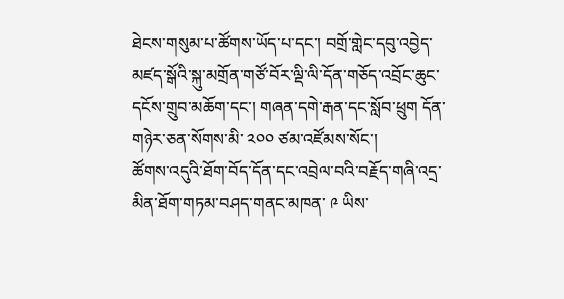ཐེངས་གསུམ་པ་ཚོགས་ཡོད་པ་དང་། བགྲོ་གླེང་དབུ་འབྱེད་མཛད་སྒོའི་སྐུ་མགྲོན་གཙོ་བོར་ལྡི་ལི་དོན་གཅོད་འབྲོང་ཆུང་དངོས་གྲུབ་མཆོག་དང་། གཞན་དགེ་རྒན་དང་སློབ་ཕྲུག དོན་གཉེར་ཅན་སོགས་མི་ ༢༠༠ ཙམ་འཛོམས་སོང་།
ཚོགས་འདུའི་ཐོག་བོད་དོན་དང་འབྲེལ་བའི་བརྗོད་གཞི་འདྲ་མིན་ཐོག་གཏམ་བཤད་གནང་མཁན་ ༩ ཡིས་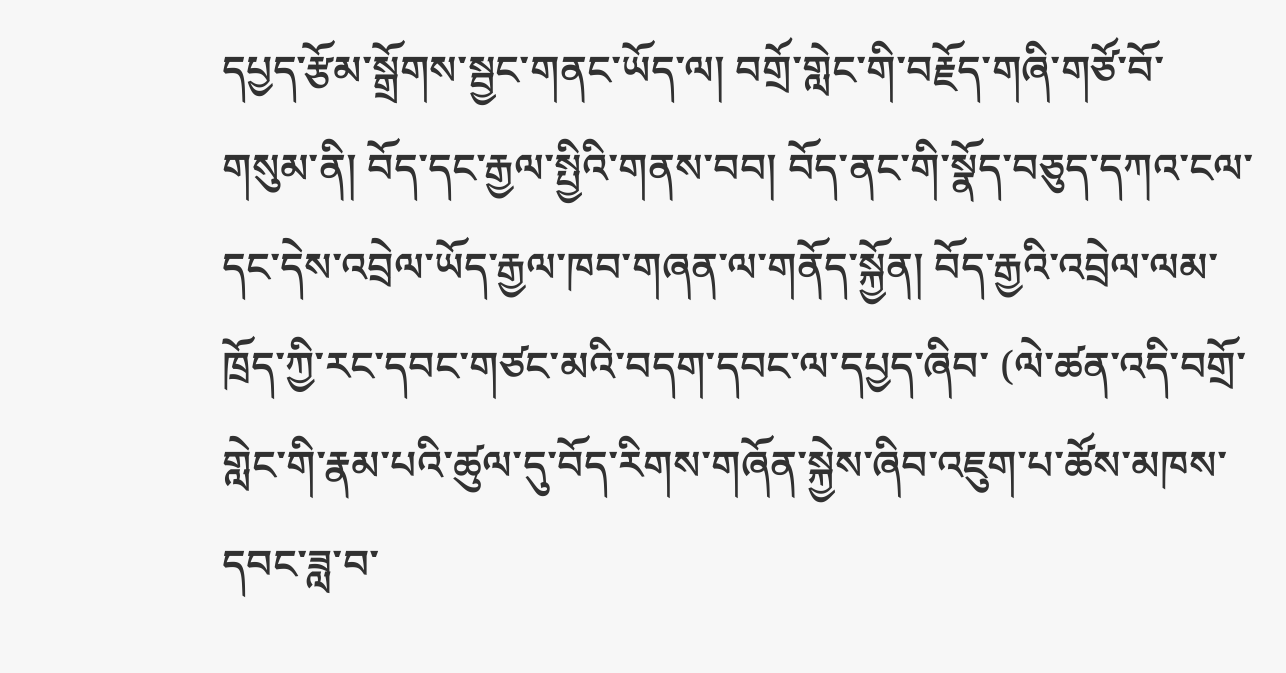དཔྱད་རྩོམ་སྒྲོགས་སྦྱང་གནང་ཡོད་ལ། བགྲོ་གླེང་གི་བརྗོད་གཞི་གཙོ་བོ་གསུམ་ནི། བོད་དང་རྒྱལ་སྤྱིའི་གནས་བབ། བོད་ནང་གི་སྣོད་བཅུད་དཀའ་ངལ་དང་དེས་འབྲེལ་ཡོད་རྒྱལ་ཁབ་གཞན་ལ་གནོད་སྐྱོན། བོད་རྒྱའི་འབྲེལ་ལམ་ཁྲོད་ཀྱི་རང་དབང་གཙང་མའི་བདག་དབང་ལ་དཔྱད་ཞིབ་ (ལེ་ཚན་འདི་བགྲོ་གླེང་གི་རྣམ་པའི་ཚུལ་དུ་བོད་རིགས་གཞོན་སྐྱེས་ཞིབ་འཇུག་པ་ཚོས་མཁས་དབང་ཟླ་བ་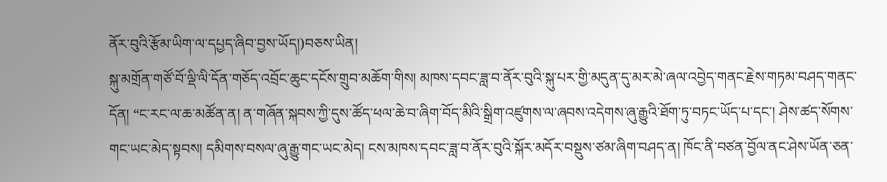ནོར་བུའི་རྩོམ་ཡིག་ལ་དཔྱད་ཞིབ་བྱས་ཡོད།)བཅས་ཡིན།
སྐུ་མགྲོན་གཙོ་བོ་ལྡི་ལི་དོན་གཅོད་འབྲོང་ཆུང་དངོས་གྲུབ་མཆོག་གིས། མཁས་དབང་ཟླ་བ་ནོར་བུའི་སྐུ་པར་གྱི་མདུན་དུ་མར་མེ་ཞལ་འབྱེད་གནང་རྗེས་གཏམ་བཤད་གནང་དོན། “ང་རང་ལ་ཆ་མཚོན་ན། ན་གཞོན་སྐབས་ཀྱི་དུས་ཚོད་ཕལ་ཆེ་བ་ཞིག་བོད་མིའི་སྒྲིག་འཛུགས་ལ་ཞབས་འདེགས་ཞུ་རྒྱུའི་ཐོག་ཏུ་བཏང་ཡོད་པ་དང་། ཤེས་ཚད་སོགས་གང་ཡང་མེད་སྟབས། དམིགས་བསལ་ཞུ་རྒྱུ་གང་ཡང་མེད། ངས་མཁས་དབང་ཟླ་བ་ནོར་བུའི་སྐོར་མདོར་བསྡུས་ཙམ་ཞིག་བཤད་ན། ཁོང་ནི་བཙན་བྱོལ་ནང་ཤེས་ཡོན་ཅན་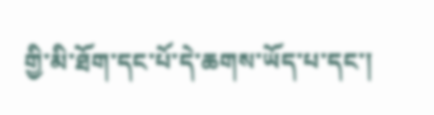གྱི་མི་ཐོག་དང་པོ་དེ་ཆགས་ཡོད་པ་དང་།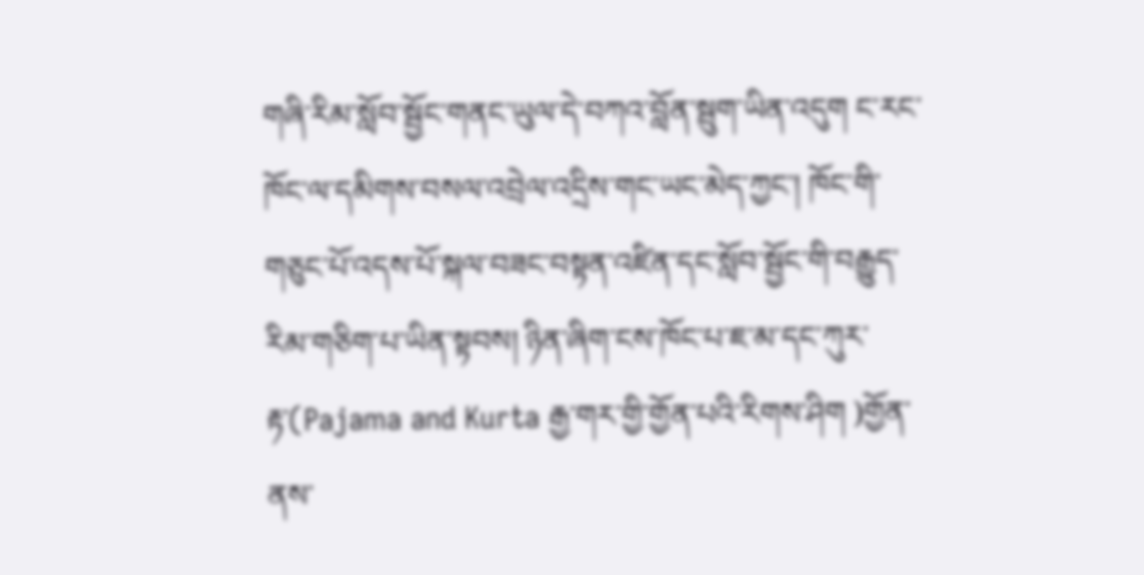གཞི་རིམ་སློབ་སྦྱོང་གནང་ཡུལ་དེ་བཀའ་བློན་སྦུག་ཡིན་འདུག ང་རང་ཁོང་ལ་དམིགས་བསལ་འབྲེལ་འདྲིས་གང་ཡང་མེད་ཀྱང་། ཁོང་གི་གཅུང་པོ་འདས་པོ་སྐལ་བཟང་བསྟན་འཛིན་དང་སློབ་སྦྱོང་གི་བརྒྱུད་རིམ་གཅིག་པ་ཡིན་སྟབས། ཉིན་ཞིག་ངས་ཁོང་པ་ཇ་མ་དང་ཀུར་རྟ་(Pajama and Kurta རྒྱ་གར་གྱི་གྱོན་པའི་རིགས་ཤིག )གྱོན་ནས་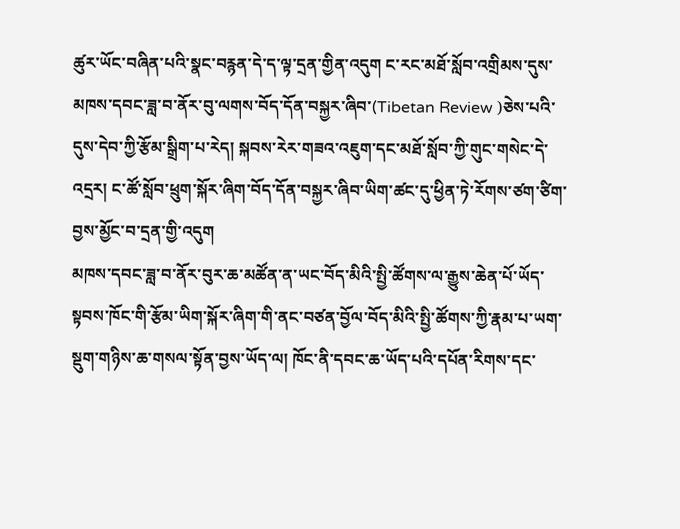ཚུར་ཡོང་བཞིན་པའི་སྣང་བརྙན་དེ་ད་ལྟ་དྲན་གྱིན་འདུག ང་རང་མཐོ་སློབ་འགྲིམས་དུས་མཁས་དབང་ཟླ་བ་ནོར་བུ་ལགས་བོད་དོན་བསྐྱར་ཞིབ་(Tibetan Review )ཅེས་པའི་དུས་དེབ་ཀྱི་རྩོམ་སྒྲིག་པ་རེད། སྐབས་རེར་གཟའ་འཇུག་དང་མཐོ་སློབ་ཀྱི་གུང་གསེང་དེ་འདྲར། ང་ཚོ་སློབ་ཕྲུག་སྐོར་ཞིག་བོད་དོན་བསྐྱར་ཞིབ་ཡིག་ཚང་དུ་ཕྱིན་ཏེ་རོགས་ཙག་ཙིག་བྱས་མྱོང་བ་དྲན་གྱི་འདུག
མཁས་དབང་ཟླ་བ་ནོར་བུར་ཆ་མཚོན་ན་ཡང་བོད་མིའི་སྤྱི་ཚོགས་ལ་རྒྱུས་ཆེན་པོ་ཡོད་སྟབས་ཁོང་གི་རྩོམ་ཡིག་སྐོར་ཞིག་གི་ནང་བཙན་བྱོལ་བོད་མིའི་སྤྱི་ཚོགས་ཀྱི་རྣམ་པ་ཡག་སྡུག་གཉིས་ཆ་གསལ་སྟོན་བྱས་ཡོད་ལ། ཁོང་ནི་དབང་ཆ་ཡོད་པའི་དཔོན་རིགས་དང་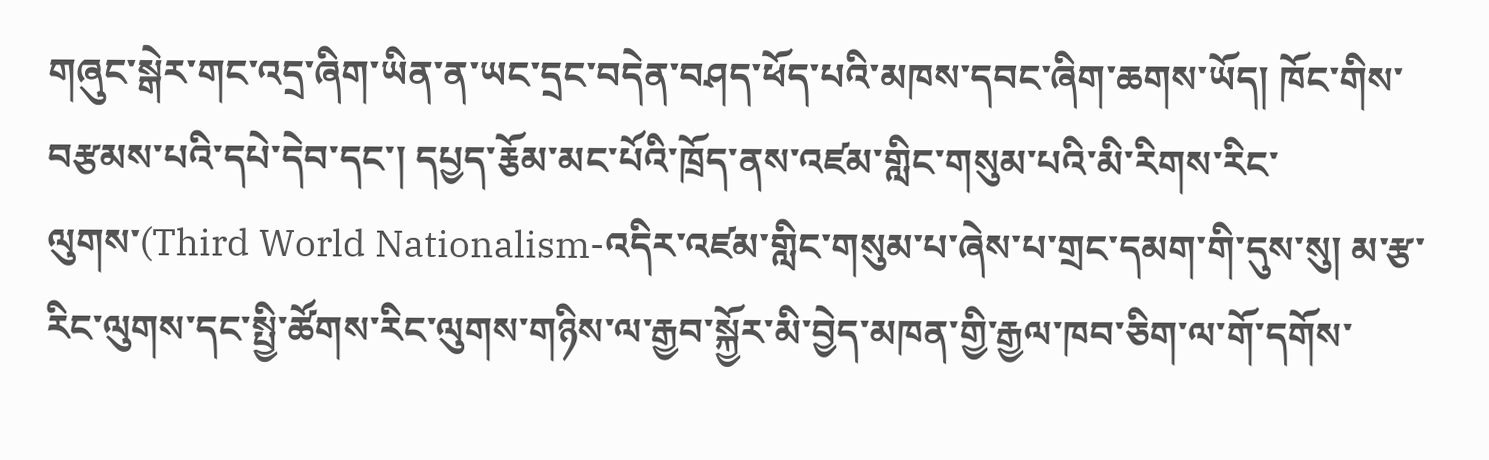གཞུང་སྒེར་གང་འདྲ་ཞིག་ཡིན་ན་ཡང་དྲང་བདེན་བཤད་ཕོད་པའི་མཁས་དབང་ཞིག་ཆགས་ཡོད། ཁོང་གིས་བརྩམས་པའི་དཔེ་དེབ་དང་། དཔྱད་རྕོམ་མང་པོའི་ཁྲོད་ནས་འཛམ་གླིང་གསུམ་པའི་མི་རིགས་རིང་ལུགས་(Third World Nationalism-འདིར་འཛམ་གླིང་གསུམ་པ་ཞེས་པ་གྲང་དམག་གི་དུས་སུ། མ་རྩ་རིང་ལུགས་དང་སྤྱི་ཚོགས་རིང་ལུགས་གཉིས་ལ་རྒྱབ་སྐྱོར་མི་བྱེད་མཁན་གྱི་རྒྱལ་ཁབ་ཅིག་ལ་གོ་དགོས་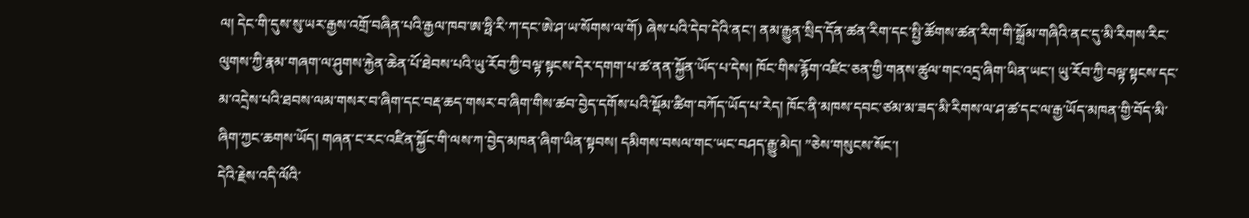ལ། དེང་གི་དུས་སུ་ཡར་རྒྱས་འགྲོ་བཞིན་པའི་རྒྱལ་ཁབ་ཨ་ཧྥི་རི་ཀ་དང་ཨེ་ཤ་ཡ་སོགས་ལ་གོ) ཞེས་པའི་དེབ་དེའི་ནང་། ནམ་རྒྱུན་སྲིད་དོན་ཚན་རིག་དང་སྤྱི་ཚོགས་ཚན་རིག་གི་སྒྲོམ་གཞིའི་ནང་དུ་མི་རིགས་རིང་ལུགས་ཀྱི་རྣམ་གཞག་ལ་ཤུགས་རྐྱེན་ཆེན་པོ་ཐེབས་པའི་ཡུ་རོབ་ཀྱི་བལྟ་སྟངས་དེར་དགག་པ་ཚ་ནན་སྐྱོན་ཡོད་པ་དེས། ཁོང་གིས་རྙོག་འཛིང་ཅན་གྱི་གནས་ཚུལ་གང་འདྲ་ཞིག་ཡིན་ཡང་། ཡུ་རོབ་ཀྱི་བལྟ་སྟངས་དང་མ་འདྲེས་པའི་ཐབས་ལམ་གསར་བ་ཞིག་དང་བརྡ་ཆད་གསར་བ་ཞིག་གིས་ཚབ་བྱེད་དགོས་པའི་སྡོམ་ཚིག་བཀོད་ཡོད་པ་རེད། ཁོང་ནི་མཁས་དབང་ཙམ་མ་ཟད་མི་རིགས་ལ་ཤ་ཚ་དང་ལ་རྒྱ་ཡོད་མཁན་གྱི་བོད་མི་ཞིག་ཀྱང་ཆགས་ཡོད། གཞན་ང་རང་འཛིན་སྐྱོང་གི་ལས་ཀ་བྱེད་མཁན་ཞིག་ཡིན་སྟབས། དམིགས་བསལ་གང་ཡང་བཤད་རྒྱུ་མེད། ”ཅེས་གསུངས་སོང་།
དེའི་རྗེས་འདི་ལོའི་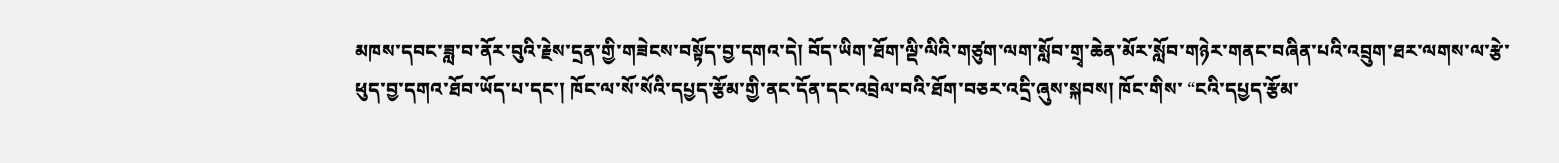མཁས་དབང་ཟླ་བ་ནོར་བུའི་རྗེས་དྲན་གྱི་གཟེངས་བསྟོད་བྱ་དགའ་དེ། བོད་ཡིག་ཐོག་ལྡི་ལིའི་གཙུག་ལག་སློབ་གྲྭ་ཆེན་མོར་སློབ་གཉེར་གནང་བཞིན་པའི་འབྲུག་ཐར་ལགས་ལ་རྩེ་ཕུད་བྱ་དགའ་ཐོབ་ཡོད་པ་དང་། ཁོང་ལ་སོ་སོའི་དཔྱད་རྩོམ་གྱི་ནང་དོན་དང་འབྲེལ་བའི་ཐོག་བཅར་འདྲི་ཞུས་སྐབས། ཁོང་གིས་ “ངའི་དཔྱད་རྩོམ་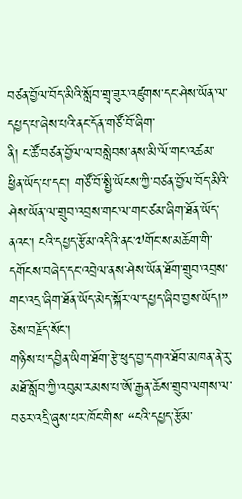བཙན་བྱོལ་བོད་མིའི་སློབ་གྲྭ་ཟུར་འཛུགས་དང་ཤེས་ཡོན་ལ་དཔྱད་པ་ཞེས་པའི་ནང་དོན་གཙོ་བོ་ཞིག་
ནི། ང་ཚོ་བཙན་བྱོལ་ལ་བསླེབས་ནས་མི་ལོ་གང་འཚམ་ཕྱིན་ཡོད་པ་དང་། གཙོ་བོ་སྤྱི་ཡོངས་ཀྱི་བཙན་བྱོལ་བོད་མིའི་ཤེས་ཡོན་ལ་གྲུབ་འབྲས་གང་ལ་གང་ཙམ་ཞིག་ཐོན་ཡོད་ནའང་། ངའི་དཔྱད་རྩོམ་འདིའི་ནང་༧གོང་ས་མཆོག་གི་དགོངས་བཞེད་དང་འབྲེལ་ནས་ཤེས་ཡོན་ཐོག་གྲུབ་འབྲས་གང་འདྲ་ཞིག་ཐོན་ཡོད་མེད་སྐོར་ལ་དཔྱད་ཞིབ་བྱས་ཡོད།” ཅེས་བརྗོད་སོང་།
གཉིས་པ་དབྱིན་ཡིག་ཐོག་རྩེ་ཕུད་བྱ་དགའ་ཐོབ་མཁན་ནེ་རུ་མཐོ་སློབ་ཀྱི་འབུམ་རམས་པ་ཨོ་རྒྱན་ཆོས་གྲུབ་ལགས་ལ་བཅར་འདྲི་ཞུས་པར་ཁོང་གིས་ “ངའི་དཔྱད་རྩོམ་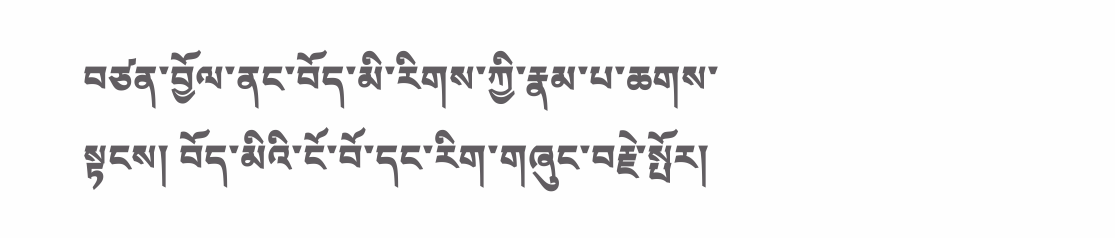བཙན་བྱོལ་ནང་བོད་མི་རིགས་ཀྱི་རྣམ་པ་ཆགས་སྟངས། བོད་མིའི་ངོ་བོ་དང་རིག་གཞུང་བརྗེ་སྤོར།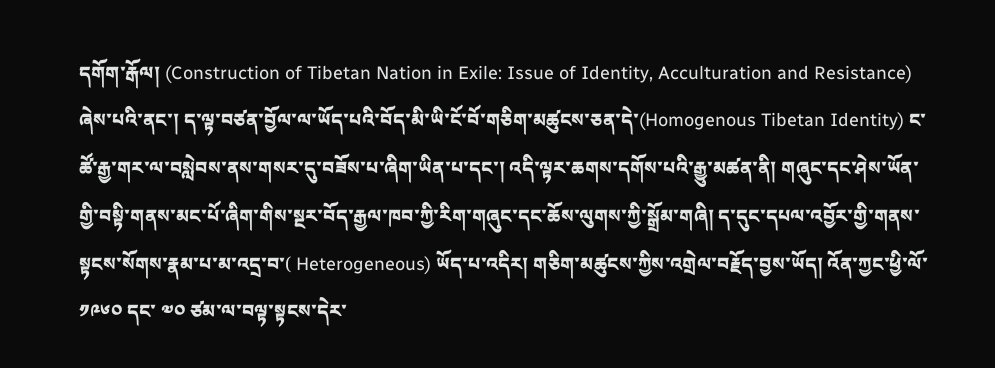དགོག་རྒོལ། (Construction of Tibetan Nation in Exile: Issue of Identity, Acculturation and Resistance) ཞེས་པའི་ནང་། ད་ལྟ་བཙན་བྱོལ་ལ་ཡོད་པའི་བོད་མི་ཡི་ངོ་བོ་གཅིག་མཚུངས་ཅན་དེ་(Homogenous Tibetan Identity) ང་ཚོ་རྒྱ་གར་ལ་བསླེབས་ནས་གསར་དུ་བཟོས་པ་ཞིག་ཡིན་པ་དང་། འདི་ལྟར་ཆགས་དགོས་པའི་རྒྱུ་མཚན་ནི། གཞུང་དང་ཤེས་ཡོན་གྱི་བསྟི་གནས་མང་པོ་ཞིག་གིས་སྔར་བོད་རྒྱལ་ཁབ་ཀྱི་རིག་གཞུང་དང་ཆོས་ལུགས་ཀྱི་སྒྲོམ་གཞི། ད་དུང་དཔལ་འབྱོར་གྱི་གནས་སྟངས་སོགས་རྣམ་པ་མ་འདྲ་བ་( Heterogeneous) ཡོད་པ་འདིར། གཅིག་མཚུངས་ཀྱིས་འགྲེལ་བརྗོད་བྱས་ཡོད། འོན་ཀྱང་ཕྱི་ལོ་ ༡༩༦༠ དང་ ༧༠ ཙམ་ལ་བལྟ་སྟངས་དེར་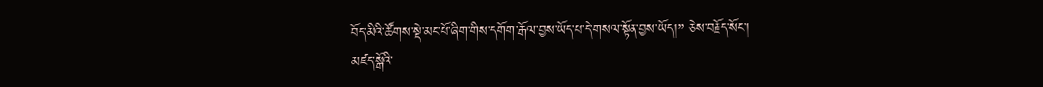བོད་མིའི་ཚོགས་སྡེ་མང་པོ་ཞིག་གིས་དགོག་རྒོལ་བྱས་ཡོད་པ་དེ་གསལ་སྟོན་བྱས་ཡོད།” ཅེས་བརྗོད་སོང་།
མཛད་སྒོའི་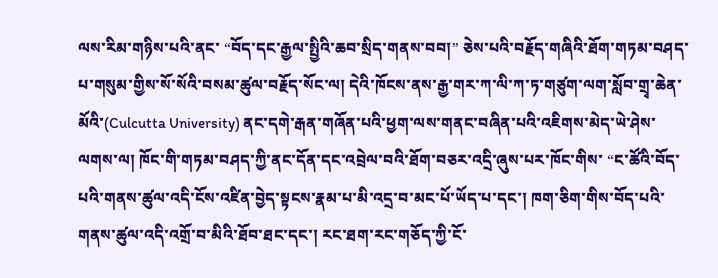ལས་རིམ་གཉིས་པའི་ནང་ “བོད་དང་རྒྱལ་སྤྱིའི་ཆབ་སྲིད་གནས་བབ།” ཅེས་པའི་བརྗོད་གཞིའི་ཐོག་གཏམ་བཤད་པ་གསུམ་གྱིས་སོ་སོའི་བསམ་ཚུལ་བརྗོད་སོང་ལ། དེའི་ཁོངས་ནས་རྒྱ་གར་ཀ་ལི་ཀ་ཏ་གཙུག་ལག་སློབ་གྲྭ་ཆེན་མོའི་(Culcutta University) ནང་དགེ་རྒན་གཞོན་པའི་ཕྱག་ལས་གནང་བཞིན་པའི་འཇིགས་མེད་ཡེ་ཤེས་ལགས་ལ། ཁོང་གི་གཏམ་བཤད་ཀྱི་ནང་དོན་དང་འབྲེལ་བའི་ཐོག་བཅར་འདྲི་ཞུས་པར་ཁོང་གིས་ “ང་ཚོའི་བོད་པའི་གནས་ཚུལ་འདི་ངོས་འཛིན་བྱེད་སྟངས་རྣམ་པ་མི་འདྲ་བ་མང་པོ་ཡོད་པ་དང་། ཁག་ཅིག་གིས་བོད་པའི་གནས་ཚུལ་འདི་འགྲོ་བ་མིའི་ཐོབ་ཐང་དང་། རང་ཐག་རང་གཅོད་ཀྱི་ངོ་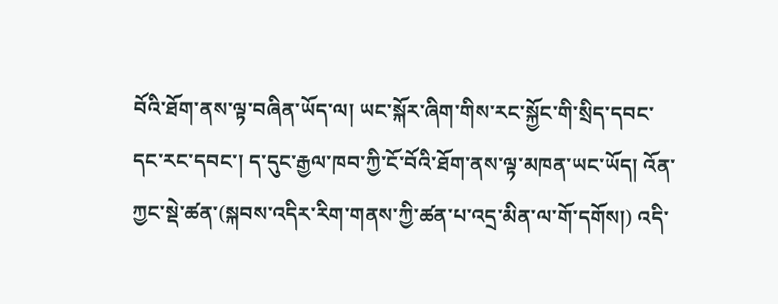བོའི་ཐོག་ནས་ལྟ་བཞིན་ཡོད་ལ། ཡང་སྐོར་ཞིག་གིས་རང་སྐྱོང་གི་སྲིད་དབང་དང་རང་དབང་། ད་དུང་རྒྱལ་ཁབ་ཀྱི་ངོ་བོའི་ཐོག་ནས་ལྟ་མཁན་ཡང་ཡོད། འོན་ཀྱང་སྡེ་ཚན་(སྐབས་འདིར་རིག་གནས་ཀྱི་ཚན་པ་འདྲ་མིན་ལ་གོ་དགོས།) འདི་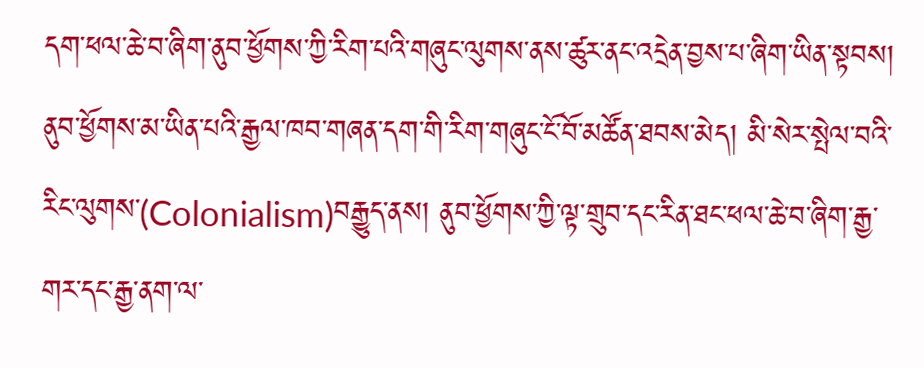དག་ཕལ་ཆེ་བ་ཞིག་ནུབ་ཕྱོགས་ཀྱི་རིག་པའི་གཞུང་ལུགས་ནས་ཚུར་ནང་འདྲེན་བྱས་པ་ཞིག་ཡིན་སྟབས། ནུབ་ཕྱོགས་མ་ཡིན་པའི་རྒྱལ་ཁབ་གཞན་དག་གི་རིག་གཞུང་ངོ་བོ་མཚོན་ཐབས་མེད། མི་སེར་སྤེལ་བའི་རིང་ལུགས་(Colonialism)བརྒྱུད་ནས། ནུབ་ཕྱོགས་ཀྱི་ལྟ་གྲུབ་དང་རིན་ཐང་ཕལ་ཆེ་བ་ཞིག་རྒྱ་གར་དང་རྒྱ་ནག་ལ་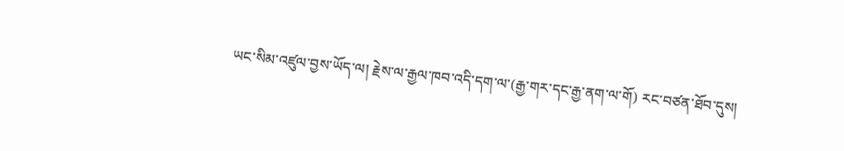ཡང་སིམ་འཛུལ་བྱས་ཡོད་ལ། རྗེས་ལ་རྒྱལ་ཁབ་འདི་དག་ལ་(རྒྱ་གར་དང་རྒྱ་ནག་ལ་གོ) རང་བཙན་ཐོབ་དུས།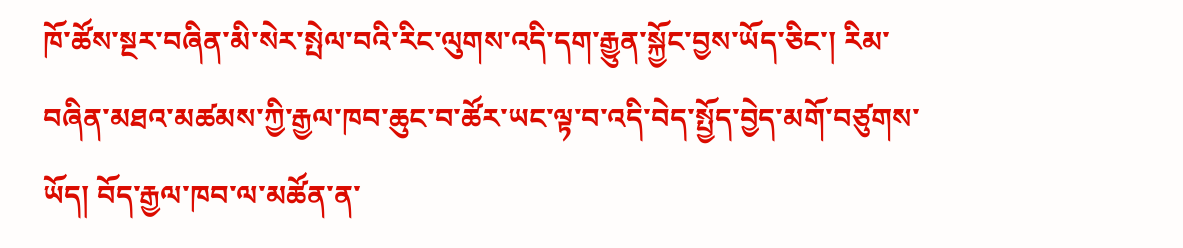ཁོ་ཚོས་སྔར་བཞིན་མི་སེར་སྤེལ་བའི་རིང་ལུགས་འདི་དག་རྒྱུན་སྐྱོང་བྱས་ཡོད་ཅིང་། རིམ་བཞིན་མཐའ་མཚམས་ཀྱི་རྒྱལ་ཁབ་ཆུང་བ་ཚོར་ཡང་ལྟ་བ་འདི་བེད་སྤྱོད་བྱེད་མགོ་བཙུགས་ཡོད། བོད་རྒྱལ་ཁབ་ལ་མཚོན་ན་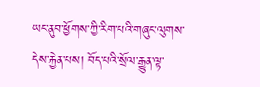ཡང་ནུབ་ཕྱོགས་ཀྱི་རིག་པའི་གཞུང་ལུགས་དེས་རྐྱེན་པས། བོད་པའི་སྲོལ་རྒྱུན་ལྟ་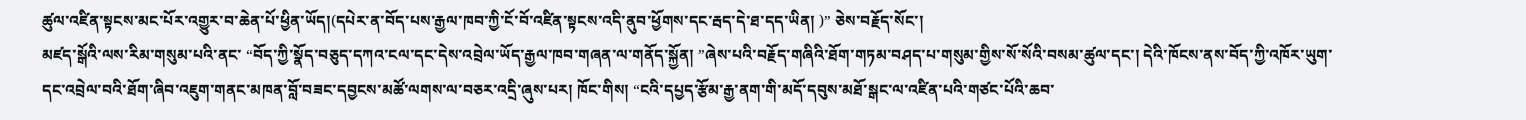ཚུལ་འཛིན་སྟངས་མང་པོར་འགྱུར་བ་ཆེན་པོ་ཕྱིན་ཡོད།(དཔེར་ན་བོད་པས་རྒྱལ་ཁབ་ཀྱི་ངོ་བོ་འཛིན་སྟངས་འདི་ནུབ་ཕྱོགས་དང་རྦད་དེ་ཐ་དད་ཡིན། )” ཅེས་བརྗོད་སོང་།
མཛད་སྒོའི་ལས་རིམ་གསུམ་པའི་ནང་ “བོད་ཀྱི་སྣོད་བཅུད་དཀའ་ངལ་དང་དེས་འབྲེལ་ཡོད་རྒྱལ་ཁབ་གཞན་ལ་གནོད་སྐྱོན། ”ཞེས་པའི་བརྗོད་གཞིའི་ཐོག་གཏམ་བཤད་པ་གསུམ་གྱིས་སོ་སོའི་བསམ་ཚུལ་དང་། དེའི་ཁོངས་ནས་བོད་ཀྱི་འཁོར་ཡུག་དང་འབྲེལ་བའི་ཐོག་ཞིབ་འཇུག་གནང་མཁན་བློ་བཟང་དབྱངས་མཚོ་ལགས་ལ་བཅར་འདྲི་ཞུས་པར། ཁོང་གིས། “ངའི་དཔྱད་རྩོམ་རྒྱ་ནག་གི་མདོ་དབུས་མཐོ་སྒང་ལ་འཛིན་པའི་གཙང་པོའི་ཆབ་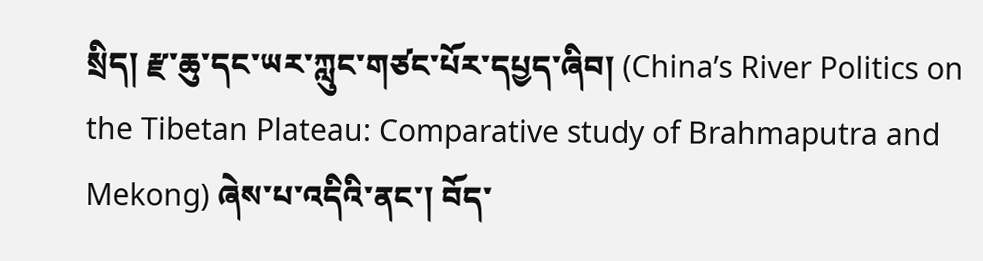སྲིད། རྫ་ཆུ་དང་ཡར་ཀླུང་གཙང་པོར་དཔྱད་ཞིབ། (China’s River Politics on the Tibetan Plateau: Comparative study of Brahmaputra and Mekong) ཞེས་པ་འདིའི་ནང་། བོད་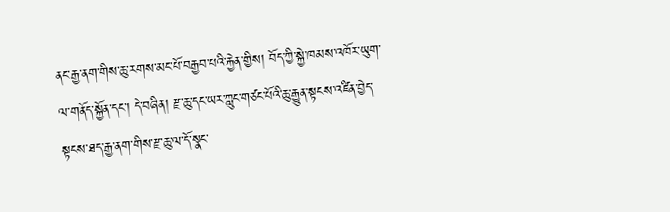ནང་རྒྱ་ནག་གིས་ཆུ་རགས་མང་པོ་བརྒྱབ་པའི་རྐྱེན་གྱིས། བོད་ཀྱི་སྐྱེ་ཁམས་འཁོར་ཡུག་ལ་གནོད་སྐྱོན་དང་། དེ་བཞིན། རྫ་ཆུ་དང་ཡར་ཀླུང་གཙང་པོའི་ཆུ་རྒྱུན་སྟངས་འཛིན་བྱེད་སྟངས་ཐད་རྒྱ་ནག་གིས་རྫ་ཆུ་ལ་དོ་སྣང་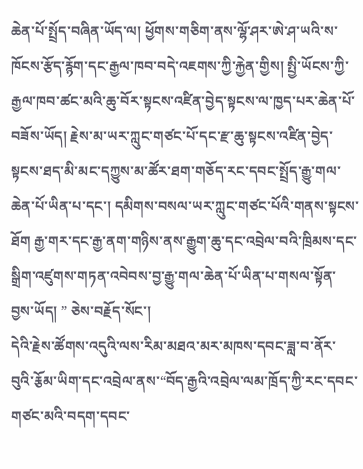ཆེན་པོ་སྤྲོད་བཞིན་ཡོད་ལ། ཕྱོགས་གཅིག་ནས་ལྷོ་ཤར་ཨེ་ཤ་ཡའི་ས་ཁོངས་རྩོད་རྙོག་དང་རྒྱལ་ཁབ་བདེ་འཇགས་ཀྱི་རྐྱེན་གྱིས། སྤྱི་ཡོངས་ཀྱི་རྒྱལ་ཁབ་ཚང་མའི་ཆུ་བོར་སྟངས་འཛིན་བྱེད་སྟངས་ལ་ཁྱད་པར་ཆེན་པོ་བཟོས་ཡོད། རྗེས་མ་ཡར་ཀླུང་གཙང་པོ་དང་རྫ་ཆུ་སྟངས་འཛིན་བྱེད་སྟངས་ཐད་མི་མང་དཀྱུས་མ་ཚོར་ཐག་གཅོད་རང་དབང་སྤྲོད་རྒྱུ་གལ་ཆེན་པོ་ཡིན་པ་དང་། དམིགས་བསལ་ཡར་ཀླུང་གཙང་པོའི་གནས་སྟངས་ཐོག རྒྱ་གར་དང་རྒྱ་ནག་གཉིས་ནས་རྒྱུག་ཆུ་དང་འབྲེལ་བའི་ཁྲིམས་དང་སྒྲིག་འཛུགས་གཏན་འབེབས་བྱ་རྒྱུ་གལ་ཆེན་པོ་ཡིན་པ་གསལ་སྟོན་བྱས་ཡོད། ” ཅེས་བརྗོད་སོང་།
དེའི་རྗེས་ཚོགས་འདུའི་ལས་རིམ་མཐའ་མར་མཁས་དབང་ཟླ་བ་ནོར་བུའི་རྕོམ་ཡིག་དང་འབྲེལ་ནས་“བོད་རྒྱའི་འབྲེལ་ལམ་ཁྲོད་ཀྱི་རང་དབང་གཙང་མའི་བདག་དབང་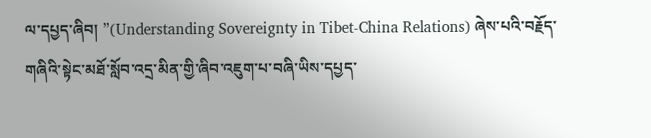ལ་དཔྱད་ཞིབ། ”(Understanding Sovereignty in Tibet-China Relations) ཞེས་པའི་བརྗོད་གཞིའི་སྟེང་མཐོ་སློབ་འདྲ་མིན་གྱི་ཞིབ་འཇུག་པ་བཞི་ཡིས་དཔྱད་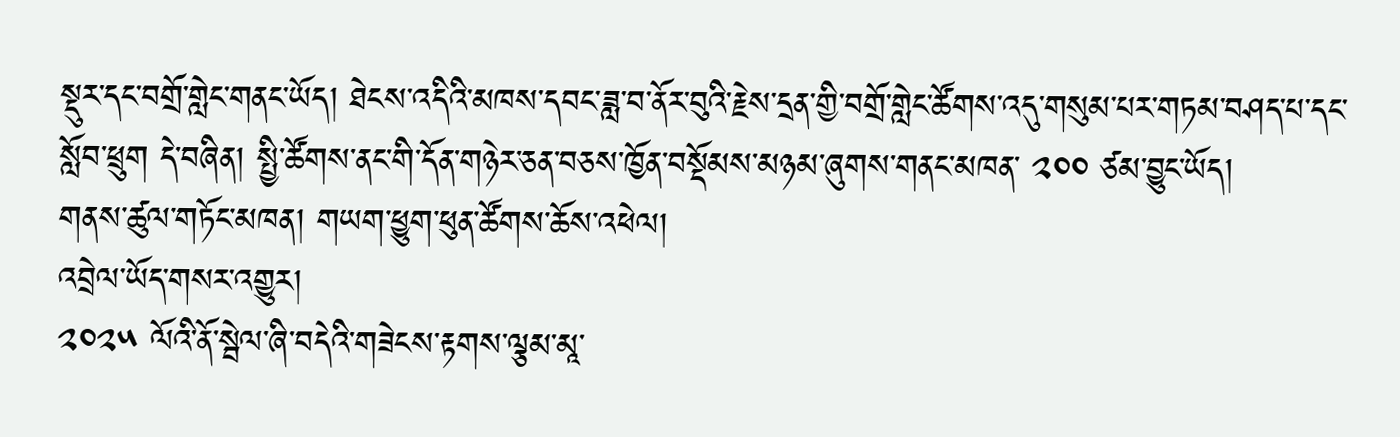སྡུར་དང་བགྲོ་གླེང་གནང་ཡོད། ཐེངས་འདིའི་མཁས་དབང་ཟླ་བ་ནོར་བུའི་རྗེས་དྲན་གྱི་བགྲོ་གླེང་ཚོགས་འདུ་གསུམ་པར་གཏམ་བཤད་པ་དང་སློབ་ཕྲུག དེ་བཞིན། སྤྱི་ཚོགས་ནང་གི་དོན་གཉེར་ཅན་བཅས་ཁྱོན་བསྡོམས་མཉམ་ཞུགས་གནང་མཁན་ ༢༠༠ ཙམ་བྱུང་ཡོད།
གནས་ཚུལ་གཏོང་མཁན། གཡག་ཕྱུག་ཕུན་ཚོགས་ཆོས་འཕེལ།
འབྲེལ་ཡོད་གསར་འགྱུར།
༢༠༢༥ ལོའི་ནོ་སྦེལ་ཞི་བདེའི་གཟེངས་རྟགས་ལྕམ་མཱ་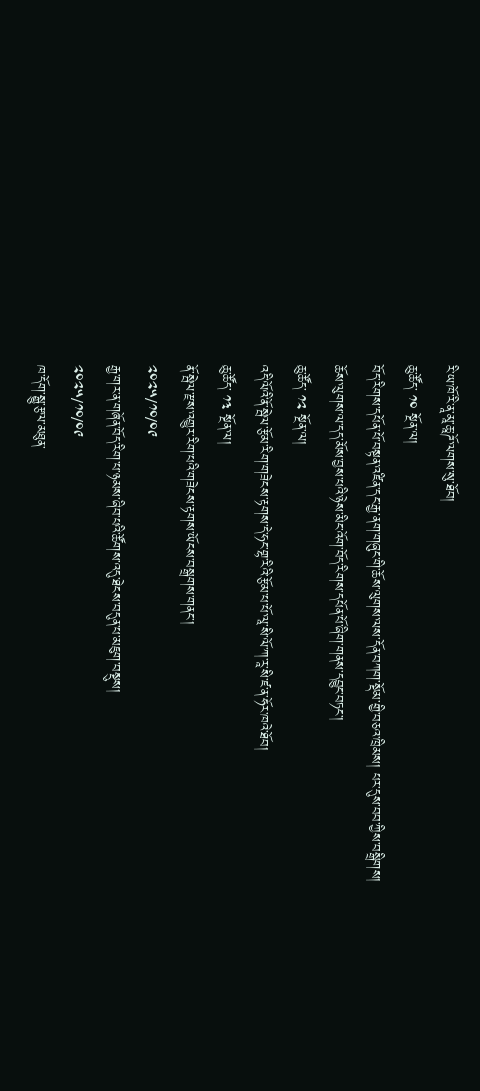རི་ཡ་ཁོ་རི་ནཱ་མཱ་ཆཱ་ཌོ་ལགས་སུ་ཐོབ།
ཆུ་ཚོད་ ༡༠ སྔོན་ལ།
བོད་རིགས་དཔོན་པོ་བསྟན་འཛིན་དང་རྒྱ་ནག་གཞུང་གི་ཆོས་ལུགས་ལས་དོན་བཀག་སྡོམ་གྱི་བཅའ་ཁྲིམས། པར་དུས་བབ་ཀྱིས་བསྒྲིགས།
ཆོས་ལུགས་ལ་དད་མོས་བྱས་པའི་ཉེས་མིང་འོག་བོད་རིགས་དཔོན་པོ་ཞིག་གནས་དབྱུང་བཏང་།
ཆུ་ཚོད་ ༡༢ སྔོན་ལ།
འདི་ལོའི་ནོ་སྦེལ་རྩོམ་རིག་གཟེངས་རྟགས་དེ་ཧང་གྷ་རིའི་རྩོམ་པ་པོ་ལཱ་སི་ལོ་ཀ་རཱ་སི་ཛ་ན་ཧོར་ཁའེ་ཐོབ།
ཆུ་ཚོད་ ༡༣ སྔོན་ལ།
ནོ་སྦེལ་རྫས་འགྱུར་རིག་པའི་གཟེངས་རྟགས་ཡོངས་བསྒྲགས་གནང་།
༢༠༢༥/༡༠/༠༩
རྒྱ་གར་ན་གཞོན་བོད་རིག་པ་ཉམས་ཞིབ་པའི་ཚོགས་འདུ་ཐེངས་བདུན་པ་མཇུག་བསྡུས།
༢༠༢༥/༡༠/༠༩
ཁ་དོག་སྒྱུ་རྩལ་མཐུན་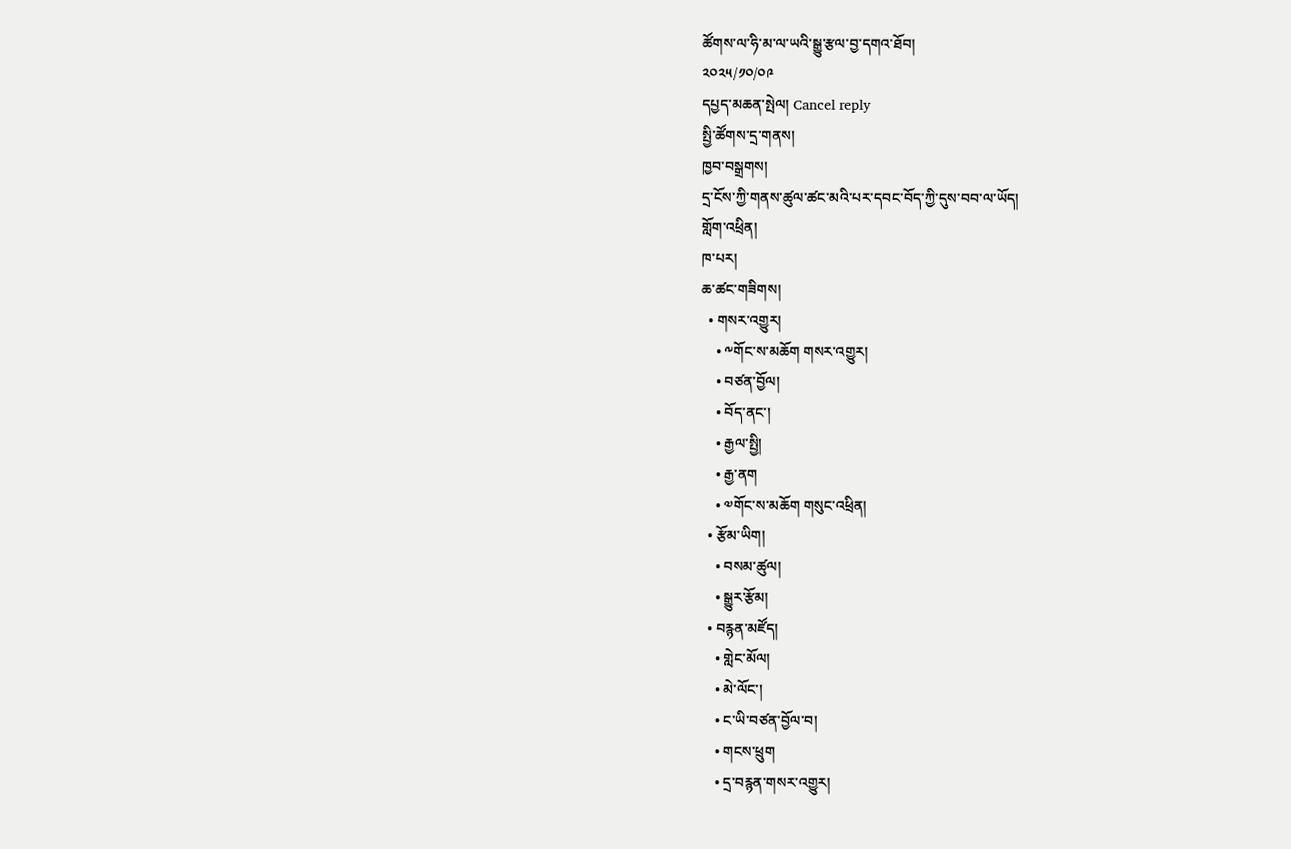ཚོགས་ལ་ཧི་མ་ལ་ཡའི་སྒྱུ་རྩལ་བྱ་དགའ་ཐོབ།
༢༠༢༥/༡༠/༠༩
དཔྱད་མཆན་སྤེལ། Cancel reply
སྤྱི་ཚོགས་དྲ་གནས།
ཁྱབ་བསྒྲགས།
དྲ་ངོས་ཀྱི་གནས་ཚུལ་ཚང་མའི་པར་དབང་བོད་ཀྱི་དུས་བབ་ལ་ཡོད།
གློག་འཕྲིན།
ཁ་པར།
ཆ་ཚང་གཟིགས།
  • གསར་འགྱུར།
    • ༸གོང་ས་མཆོག གསར་འགྱུར།
    • བཙན་བྱོལ།
    • བོད་ནང་།
    • རྒྱལ་སྤྱི།
    • རྒྱ་ནག
    • ༧གོང་ས་མཆོག གསུང་འཕྲིན།
  • རྩོམ་ཡིག།
    • བསམ་ཚུལ།
    • སྒྱུར་རྩོམ།
  • བརྙན་མཛོད།
    • གླེང་མོལ།
    • མེ་ལོང་།
    • ང་ཡི་བཙན་བྱོལ་བ།
    • གངས་ཕྲུག
    • དྲ་བརྙན་གསར་འགྱུར།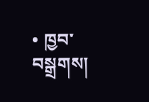• ཁྱབ་བསྒྲགས།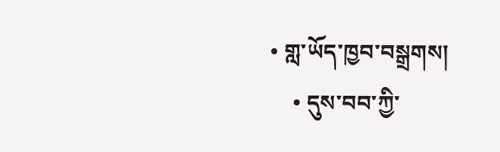• གླ་ཡོད་ཁྱབ་བསྒྲགས།
    • དུས་བབ་ཀྱི་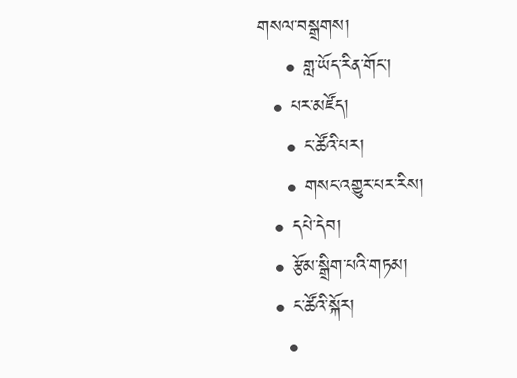གསལ་བསྒྲགས།
    • གླ་ཡོད་རིན་གོང་།
  • པར་མཛོད།
    • ང་ཚོའི་པར།
    • གསང་འགྱུར་པར་རིས།
  • དཔེ་དེབ།
  • རྩོམ་སྒྲིག་པའི་གཏམ།
  • ང་ཚོའི་སྐོར།
    •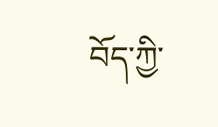བོད་ཀྱི་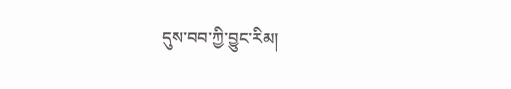དུས་བབ་ཀྱི་བྱུང་རིམ།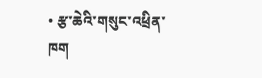• རྩ་ཆེའི་གསུང་འཕྲིན་ཁག